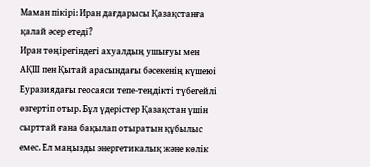Маман пікірі: Иран дағдарысы Қазақстанға қалай әсер етеді?
Иран төңірегіндегі ахуалдың ушығуы мен АҚШ пен Қытай арасындағы бәсекенің күшеюі Еуразиядағы геосаяси тепе-теңдікті түбегейлі өзгертіп отыр. Бұл үдерістер Қазақстан үшін сырттай ғана бақылап отыратын құбылыс емес. Ел маңызды энергетикалық және көлік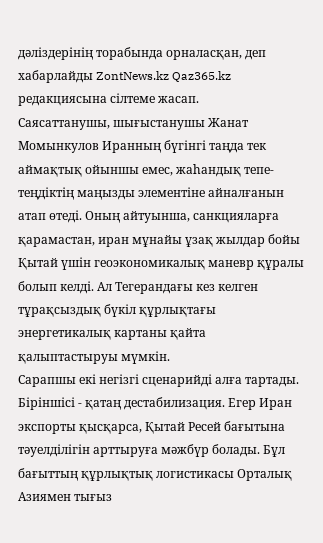дәліздерінің торабында орналасқан, деп хабарлайды ZontNews.kz Qaz365.kz редакциясына сілтеме жасап.
Саясаттанушы, шығыстанушы Жанат Момынкулов Иранның бүгінгі таңда тек аймақтық ойыншы емес, жаһандық тепе-теңдіктің маңызды элементіне айналғанын атап өтеді. Оның айтуынша, санкцияларға қарамастан, иран мұнайы ұзақ жылдар бойы Қытай үшін геоэкономикалық маневр құралы болып келді. Ал Тегерандағы кез келген тұрақсыздық бүкіл құрлықтағы энергетикалық картаны қайта қалыптастыруы мүмкін.
Сарапшы екі негізгі сценарийді алға тартады. Біріншісі - қатаң дестабилизация. Егер Иран экспорты қысқарса, Қытай Ресей бағытына тәуелділігін арттыруға мәжбүр болады. Бұл бағыттың құрлықтық логистикасы Орталық Азиямен тығыз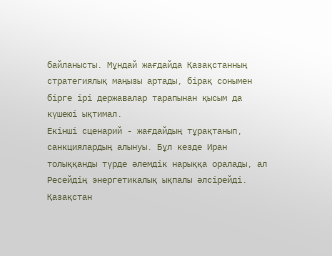байланысты. Мұндай жағдайда Қазақстанның стратегиялық маңызы артады, бірақ сонымен бірге ірі державалар тарапынан қысым да күшеюі ықтимал.
Екінші сценарий - жағдайдың тұрақтанып, санкциялардың алынуы. Бұл кезде Иран толыққанды түрде әлемдік нарыққа оралады, ал Ресейдің энергетикалық ықпалы әлсірейді. Қазақстан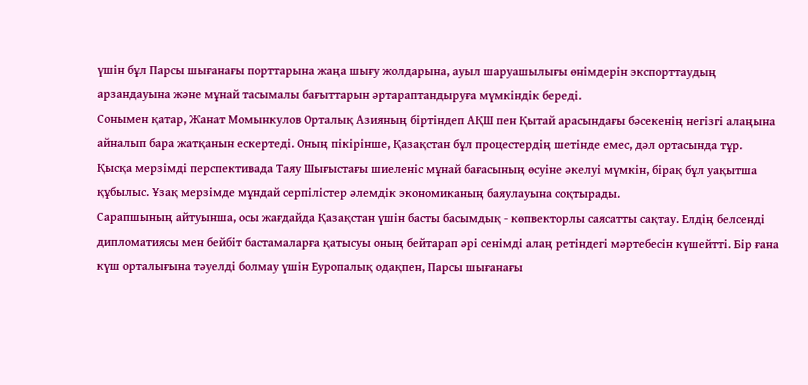үшін бұл Парсы шығанағы порттарына жаңа шығу жолдарына, ауыл шаруашылығы өнімдерін экспорттаудың арзандауына және мұнай тасымалы бағыттарын әртараптандыруға мүмкіндік береді.
Сонымен қатар, Жанат Момынкулов Орталық Азияның біртіндеп АҚШ пен Қытай арасындағы бәсекенің негізгі алаңына айналып бара жатқанын ескертеді. Оның пікірінше, Қазақстан бұл процестердің шетінде емес, дәл ортасында тұр. Қысқа мерзімді перспективада Таяу Шығыстағы шиеленіс мұнай бағасының өсуіне әкелуі мүмкін, бірақ бұл уақытша құбылыс. Ұзақ мерзімде мұндай серпілістер әлемдік экономиканың баяулауына соқтырады.
Сарапшының айтуынша, осы жағдайда Қазақстан үшін басты басымдық - көпвекторлы саясатты сақтау. Елдің белсенді дипломатиясы мен бейбіт бастамаларға қатысуы оның бейтарап әрі сенімді алаң ретіндегі мәртебесін күшейтті. Бір ғана күш орталығына тәуелді болмау үшін Еуропалық одақпен, Парсы шығанағы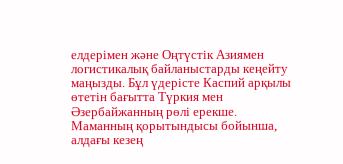елдерімен және Оңтүстік Азиямен логистикалық байланыстарды кеңейту маңызды. Бұл үдерісте Каспий арқылы өтетін бағытта Түркия мен Әзербайжанның рөлі ерекше.
Маманның қорытындысы бойынша, алдағы кезең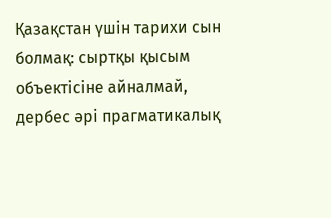Қазақстан үшін тарихи сын болмақ: сыртқы қысым объектісіне айналмай, дербес әрі прагматикалық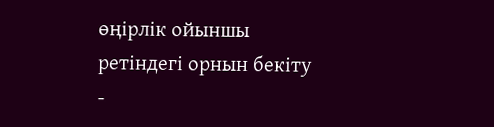өңірлік ойыншы ретіндегі орнын бекіту -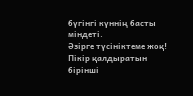бүгінгі күннің басты міндеті.
Әзірге түсініктеме жоқ!
Пікір қалдыратын бірінші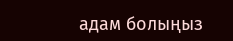адам болыңыз